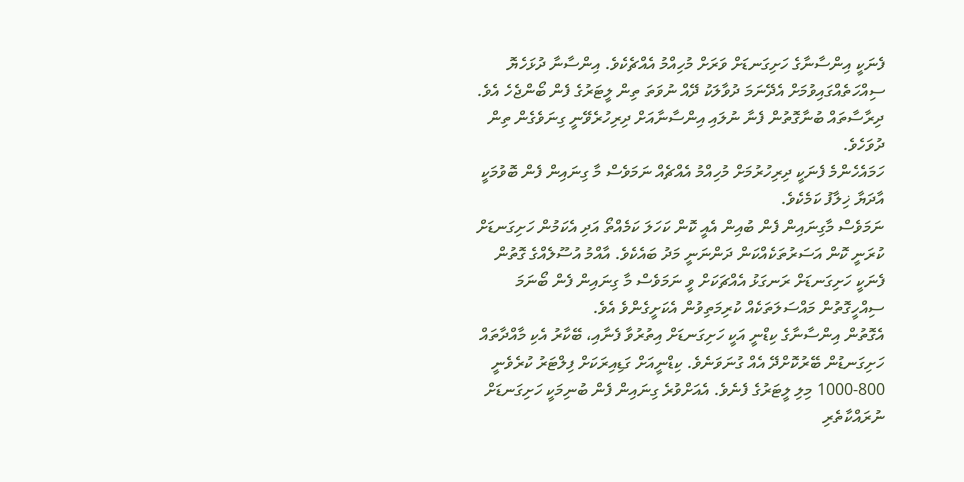ފެނަކީ އިންސާނާގެ ހަށިގަނޑަށް ވަރަށް މުހިއްމު އެއްޗެކެވެ. އިންސާނާ ދުޅަހެޔޮ ސިއްހަތެއްގައިވުމަށް އެދޭނަމަ ދުވާލަކު ދޭއް ނުވަތަ ތިން ލީޓަރުގެ ފެން ބޯންޖެހެ އެވެ. ދިރާސާތައް ބުނާގޮތުން ފެނާ ނުލައި އިންސާނާއަށް ދިރިހުރެވޭނީ ގިނަވެގެން ތިން ދުވަހެވެ.
ހަމައެހެންމެ ފެނަކީ ދިރިހުރުމަށް މުހިއްމު އެއްޗެއް ނަމަވެސް މާ ގިނައިން ފެން ބޮވުމަކީ އާދަޔާ ޚިލާފު ކަމެކެވެ.
ނަމަވެސް މާގިނައިން ފެން ބުއިން އެއީ ކޮން ކަހަލަ ކަމެއްތޯ އަދި އެކަމުން ހަށިގަނޑަށް ކުރަނީ ކޮން އަސަރުތަކެއްކަން ދަންނަނީ މަދު ބައެކެވެ. އާއްމު އުސޫލެއްގެ ގޮތުން ފެނަކީ ހަށިގަނޑަށް ރަނގަޅު އެއްޗަކަށް ވީ ނަމަވެސް މާ ގިނައިން ފެން ބޯނަމަ ސިއްހީގޮތުން މައްސަލަތަކެއް ކުރިމަތިވުން އެކަށީގެންވެ އެވެ.
އެގޮތުން އިންސާނާގެ ކިޑްނީ އަކީ ހަށިގަނޑަށް އިތުރުވާ ފެނާއި، ބޭކާރު އެކި މާއްދާތައް ހަށިގަނޑުން ބޭރުކޮށްދޭ އެއް ގުނަވަނެވެ. ކިޑްނީއަށް ގަޑިއިރަކަށް ފިލްޓަރު ކުރެވެނީ 800-1000 މިލި ލީޓަރުގެ ފެނެވެ. އެއަށްވުރެ ގިނައިން ފެން ބުނިމަކީ ހަށިގަނޑަށް ނުރައްކާތެރި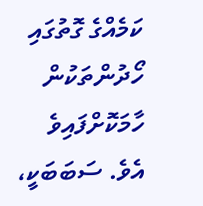ކަމެއްގެ ގޮތުގައި ހޯދުންތަކުން ހާމަކޮށްފައިވެ އެވެ. ސަބަބަކީ،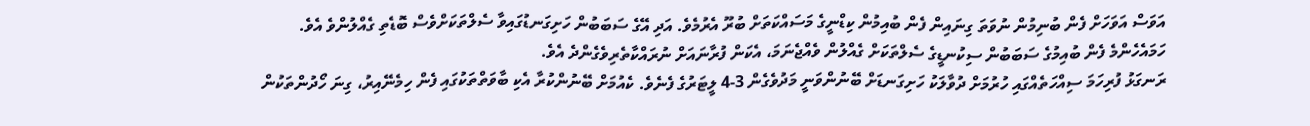އަވަސް އަވަހަށް ފެން ބުނިމުން ނުވަތަ ގިނައިން ފެން ބުއިމުން ކިޑްނީގެ މަސައްކަތަށް ބުރޫ އެރުމެވެ. އަދި އޭގެ ސަބަބުން ހަށިގަނޑުގައިވާ ސެލްތަކަށްވެސް ބޮޑެތި ގެއްލުންވެ އެވެ.
ހަމައެހެންމެ ފެން ބުއިމުގެ ސަބަބުން ސިކުނޑީގެ ސެލްތަކަށް ގެއްލުން ވެއްޖެނަމަ، އެކަން ފުރާނައަށް ނުރައްކާތެރިވެގެންދެ އެވެ.
ރަނގަޅު ފުރިހަމަ ސިއްހަތެއްގައި ހުރުމަށް ދުވާލަކު ހަށިގަނޑަށް ބޭނުންވަނީ މަދުވެގެން 3-4 ލީޓަރުގެ ފެނެވެ. ކެއުމަށް ބޭނުންކުރާ އެކި ބާވަތްތަކުގައި ފެން ހިމެނޭއިރު، ގިނަ ހޯދުންތަކުން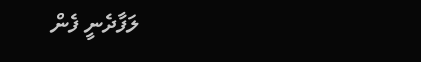ލަފާދެނީ ފެން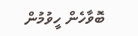ބޮވާހެން ހީވުމުން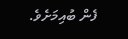ފެން ބުއިމަށެވެ.